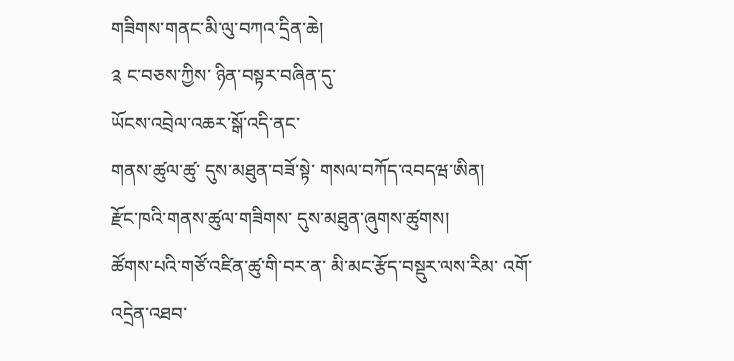གཟིགས་གནང་མི་ལུ་བཀའ་དྲིན་ཆེ།
༉ ང་བཅས་ཀྱིས་ ཉིན་བསྟར་བཞིན་དུ་
ཡོངས་འབྲེལ་འཆར་སྒོ་འདི་ནང་
གནས་ཚུལ་ཚུ་ དུས་མཐུན་བཟོ་སྟེ་ གསལ་བཀོད་འབདཝ་ཨིན།
རྫོང་ཁའི་གནས་ཚུལ་གཟིགས་ དུས་མཐུན་ཞུགས་ཚུགས།
ཚོགས་པའི་གཙོ་འཛིན་ཚུ་གི་བར་ན་ མི་མང་རྩོད་བསྡུར་ལས་རིམ་ འགོ་འདྲེན་འཐབ་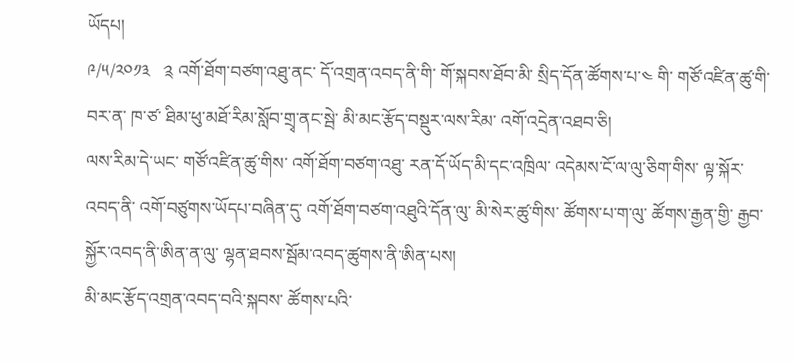ཡོདཔ།
༩/༥/༢༠༡༣   ༉ འགོ་ཐོག་བཙག་འཐུ་ནང་ དོ་འགྲན་འབད་ནི་གི་ གོ་སྐབས་ཐོབ་མི་ སྲིད་དོན་ཚོགས་པ་༤ གི་ གཙོ་འཛིན་ཚུ་གི་བར་ན་ ཁ་ཙ་ ཐིམ་ཕུ་མཐོ་རིམ་སློབ་གྲྭ་ནང་སྦེ་ མི་མང་རྩོད་བསྡུར་ལས་རིམ་ འགོ་འདྲེན་འཐབ་ཅི།
ལས་རིམ་དེ་ཡང་ གཙོ་འཛིན་ཚུ་གིས་ འགོ་ཐོག་བཙག་འཐུ་ རན་དོ་ཡོད་མི་དང་འཁྲིལ་ འདེམས་ངོ་ལ་ལུ་ཅིག་གིས་ ལྟ་སྐོར་འབད་ནི་ འགོ་བཙུགས་ཡོདཔ་བཞིན་དུ་ འགོ་ཐོག་བཙག་འཐུའི་དོན་ལུ་ མི་སེར་ཚུ་གིས་ ཚོགས་པ་ག་ལུ་ ཚོགས་རྒྱན་གྱི་ རྒྱབ་སྐྱོར་འབད་ནི་ཨིན་ན་ལུ་ ལྷན་ཐབས་སྦོམ་འབད་ཚུགས་ནི་ཨིན་པས།
མི་མང་རྩོད་འགྲན་འབད་བའི་སྐབས་ ཚོགས་པའི་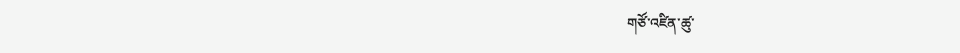གཙོ་འཛིན་ཚུ་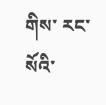གིས་ རང་སོའི་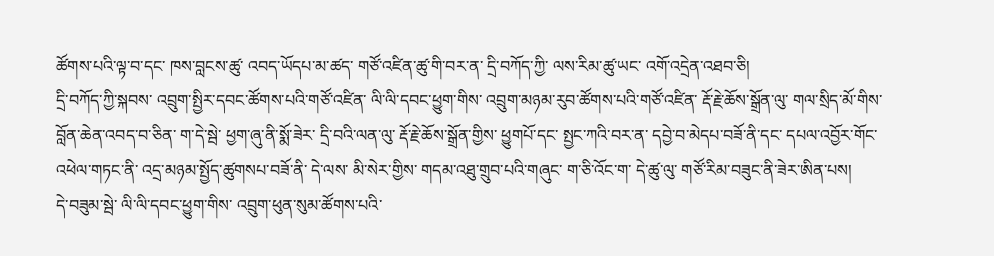ཚོགས་པའི་ལྟ་བ་དང་ ཁས་བླངས་ཚུ་ འབད་ཡོདཔ་མ་ཚད་ གཙོ་འཛིན་ཚུ་གི་བར་ན་ དྲི་བཀོད་ཀྱི་ ལས་རིམ་ཚུ་ཡང་ འགོ་འདྲེན་འཐབ་ཅི།
དྲི་བཀོད་ཀྱི་སྐབས་ འབྲུག་སྤྱིར་དབང་ཚོགས་པའི་གཙོ་འཛིན་ ལི་ལི་དབང་ཕྱུག་གིས་ འབྲུག་མཉམ་རུབ་ཚོགས་པའི་གཙོ་འཛིན་ རྡོ་རྗེ་ཆོས་སྒྲོན་ལུ་ གལ་སྲིད་མོ་གིས་ བློན་ཆེན་འབད་བ་ཅིན་ ག་དེ་སྦེ་ ཕྱག་ཞུ་ནི་སྨོ་ཟེར་ དྲི་བའི་ལན་ལུ་ རྡོ་རྗེ་ཆོས་སྒྲོན་གྱིས་ ཕྱུགཔོ་དང་ སྤྱང་ཀའི་བར་ན་ དབྱེ་བ་མེདཔ་བཟོ་ནི་དང་ དཔལ་འབྱོར་གོང་འཕེལ་གཏང་ནི་ འདྲ་མཉམ་སྤྱོད་ཚུགསཔ་བཟོ་ནི་ དེ་ལས་ མི་སེར་གྱིས་ གདམ་འཐུ་གྲུབ་པའི་གཞུང་ ག་ཅི་འོང་ག་ དེ་ཚུ་ལུ་ གཙོ་རིམ་བཟུང་ནི་ཟེར་ཨིན་པས།
དེ་བཟུམ་སྦེ་ ལི་ལི་དབང་ཕྱུག་གིས་ འབྲུག་ཕུན་སུམ་ཚོགས་པའི་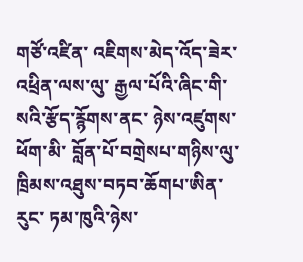གཙོ་འཛིན་ འཇིགས་མེད་འོད་ཟེར་འཕྲིན་ལས་ལུ་ རྒྱལ་པོའི་ཞིང་གི་ སའི་རྩོད་རྙོགས་ནང་ ཉེས་འཛུགས་ཕོག་མི་ བློན་པོ་བགྲེསཔ་གཉིས་ལུ་ ཁྲིམས་འཐུས་བཏབ་ཆོགཔ་ཨིན་རུང་ ཏམ་ཁུའི་ཉེས་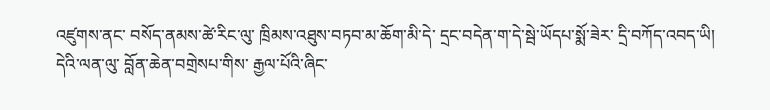འཛུགས་ནང་ བསོད་ནམས་ཚེ་རིང་ལུ་ ཁྲིམས་འཐུས་བཏབ་མ་ཆོག་མི་དེ་ དྲང་བདེན་ག་དེ་སྦེ་ཡོདཔ་སྨོ་ཟེར་ དྲི་བཀོད་འབད་ཡི།
དེའི་ལན་ལུ་ བློན་ཆེན་བགྲེསཔ་གིས་ རྒྱལ་པོའི་ཞིང་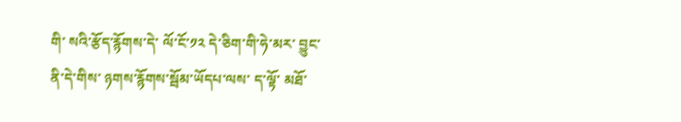གི་ སའི་རྩོད་རྙོགས་དེ་ ལོ་ངོ་༡༢ དེ་ཅིག་གི་ཧེ་མར་ བྱུང་ནི་དེ་གིས་ ཉགས་རྙོགས་སྦོམ་ཡོདཔ་ལས་ ད་ལྟོ་ མཐོ་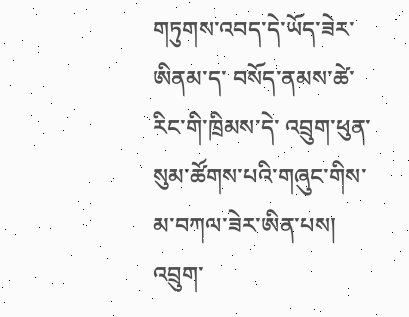གཏུགས་འབད་དེ་ཡོད་ཟེར་ཨིནམ་ད་ བསོད་ནམས་ཚེ་རིང་གི་ཁྲིམས་དེ་ འབྲུག་ཕུན་སུམ་ཚོགས་པའི་གཞུང་གིས་ མ་བཀལ་ཟེར་ཨིན་པས།
འབྲུག་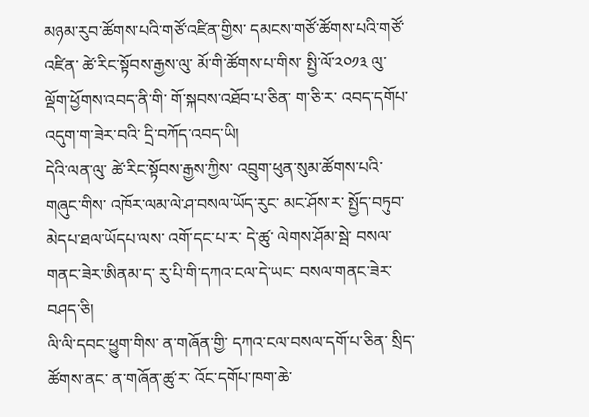མཉམ་རུབ་ཚོགས་པའི་གཙོ་འཛིན་གྱིས་ དམངས་གཙོ་ཚོགས་པའི་གཙོ་འཛིན་ ཚེ་རིང་སྟོབས་རྒྱས་ལུ་ མོ་གི་ཚོགས་པ་གིས་ སྤྱི་ལོ་༢༠༡༣ ལུ་ ལྡོག་ཕྱོགས་འབད་ནི་གི་ གོ་སྐབས་འཐོབ་པ་ཅིན་ ག་ཅི་ར་ འབད་དགོཔ་འདུག་ག་ཟེར་བའི་ དྲི་བཀོད་འབད་ཡི།
དེའི་ལན་ལུ་ ཚེ་རིང་སྟོབས་རྒྱས་ཀྱིས་ འབྲུག་ཕུན་སུམ་ཚོགས་པའི་གཞུང་གིས་ འཁོར་ལམ་ལེ་ཤ་བསལ་ཡོད་རུང་ མང་ཤོས་ར་ སྤྱོད་བཏུབ་མེདཔ་ཐལ་ཡོདཔ་ལས་ འགོ་དང་པ་ར་ དེ་ཚུ་ ལེགས་ཤོམ་སྦེ་ བསལ་གནང་ཟེར་ཨིནམ་ད་ རུ་པི་གི་དཀའ་ངལ་དེ་ཡང་ བསལ་གནང་ཟེར་བཤད་ཅི།
ལི་ལི་དབང་ཕྱུག་གིས་ ན་གཞོན་གྱི་ དཀའ་ངལ་བསལ་དགོ་པ་ཅིན་ སྲིད་ཚོགས་ནང་ ན་གཞོན་ཚུ་ར་ འོང་དགོཔ་ཁག་ཆེ་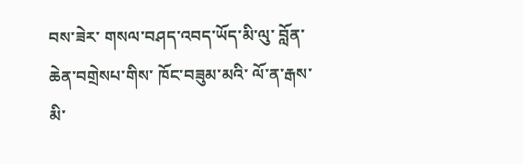བས་ཟེར་ གསལ་བཤད་འབད་ཡོད་མི་ལུ་ བློན་ཆེན་བགྲེསཔ་གིས་ ཁོང་བཟུམ་མའི་ ལོ་ན་རྒས་མི་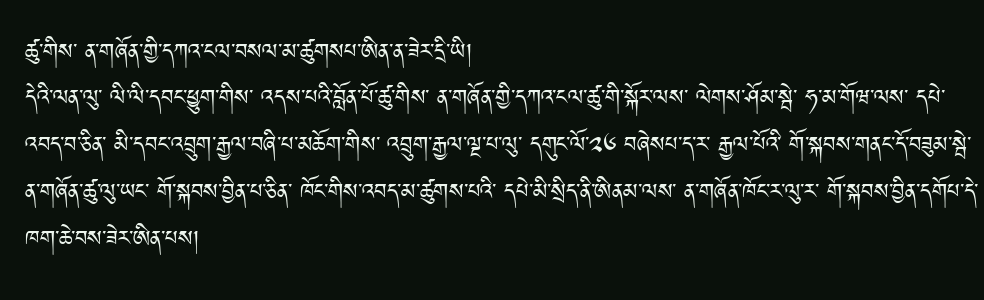ཚུ་གིས་ ན་གཞོན་གྱི་དཀའ་ངལ་བསལ་མ་ཚུགསཔ་ཨིན་ན་ཟེར་དྲི་ཡི།
དེའི་ལན་ལུ་ ལི་ལི་དབང་ཕྱུག་གིས་ འདས་པའི་བློན་པོ་ཚུ་གིས་ ན་གཞོན་གྱི་དཀའ་ངལ་ཚུ་གི་སྐོར་ལས་ ལེགས་ཤོམ་སྦེ་ ཧ་མ་གོཝ་ལས་ དཔེ་འབད་བ་ཅིན་ མི་དབང་འབྲུག་རྒྱལ་བཞི་པ་མཆོག་གིས་ འབྲུག་རྒྱལ་ལྔ་པ་ལུ་ དགུང་ལོ་༢༦ བཞེསཔ་ད་ར་ རྒྱལ་པོའི་ གོ་སྐབས་གནང་དོ་བཟུམ་སྦེ་ ན་གཞོན་ཚུ་ལུ་ཡང་ གོ་སྐབས་བྱིན་པ་ཅིན་ ཁོང་གིས་འབད་མ་ཚུགས་པའི་ དཔེ་མི་སྲིད་ནི་ཨིནམ་ལས་ ན་གཞོན་ཁོང་ར་ལུ་ར་ གོ་སྐབས་བྱིན་དགོཔ་དེ་ ཁག་ཆེ་བས་ཟེར་ཨིན་པས།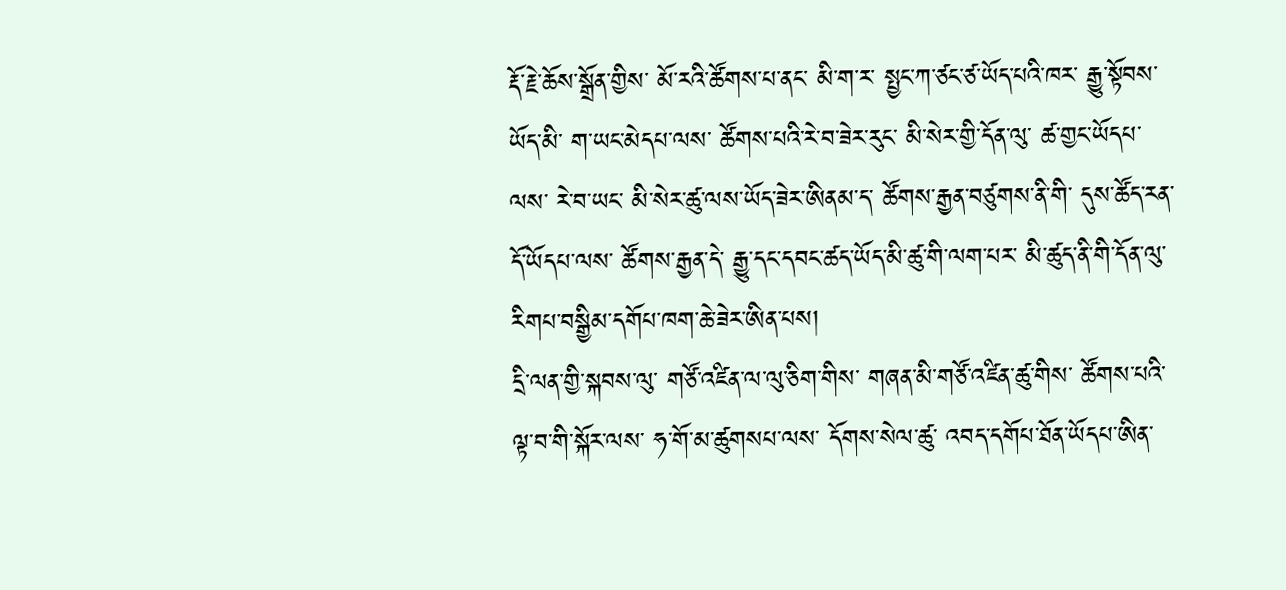རྡོ་རྗེ་ཆོས་སྒྲོན་གྱིས་ མོ་རའི་ཚོགས་པ་ནང་ མི་ག་ར་ སྤྱང་ཀ་ཙང་ཙ་ཡོད་པའི་ཁར་ རྒྱུ་སྟོབས་ཡོད་མི་ ག་ཡང་མེདཔ་ལས་ ཚོགས་པའི་རེ་བ་ཟེར་རུང་ མི་སེར་གྱི་དོན་ལུ་ ཚ་གྱང་ཡོདཔ་ལས་ རེ་བ་ཡང་ མི་སེར་ཚུ་ལས་ཡོད་ཟེར་ཨིནམ་ད་ ཚོགས་རྒྱན་བཙུགས་ནི་གི་ དུས་ཚོད་རན་དོ་ཡོདཔ་ལས་ ཚོགས་རྒྱན་དེ་ རྒྱུ་དང་དབང་ཚད་ཡོད་མི་ཚུ་གི་ལག་པར་ མི་ཚུད་ནི་གི་དོན་ལུ་ རིགཔ་བསྒྱིམ་དགོཔ་ཁག་ཆེ་ཟེར་ཨིན་པས།
དྲི་ལན་གྱི་སྐབས་ལུ་ གཙོ་འཛིན་ལ་ལུ་ཅིག་གིས་ གཞན་མི་གཙོ་འཛིན་ཚུ་གིས་ ཚོགས་པའི་ལྟ་བ་གི་སྐོར་ལས་ ཧ་གོ་མ་ཚུགསཔ་ལས་ དོགས་སེལ་ཚུ་ འབད་དགོཔ་ཐོན་ཡོདཔ་ཨིན་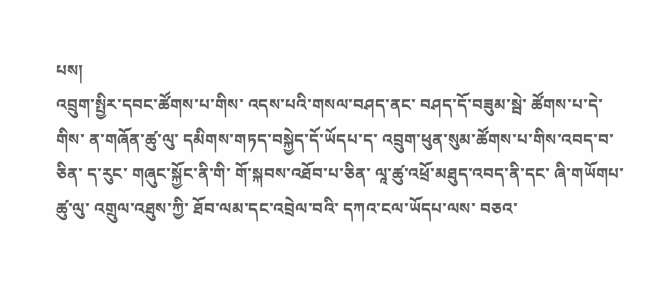པས།
འབྲུག་སྤྱིར་དབང་ཚོགས་པ་གིས་ འདས་པའི་གསལ་བཤད་ནང་ བཤད་དོ་བཟུམ་སྦེ་ ཚོགས་པ་དེ་གིས་ ན་གཞོན་ཚུ་ལུ་ དམིགས་གཏད་བསྐྱེད་དོ་ཡོདཔ་ད་ འབྲུག་ཕུན་སུམ་ཚོགས་པ་གིས་འབད་བ་ཅིན་ ད་རུང་ གཞུང་སྐྱོང་ནི་གི་ གོ་སྐབས་འཐོབ་པ་ཅིན་ ལཱ་ཚུ་འཕྲོ་མཐུད་འབད་ནི་དང་ ཞི་གཡོགཔ་ཚུ་ལུ་ འགྲུལ་འཐུས་ཀྱི་ ཐོབ་ལམ་དང་འབྲེལ་བའི་ དཀའ་ངལ་ཡོདཔ་ལས་ བཅའ་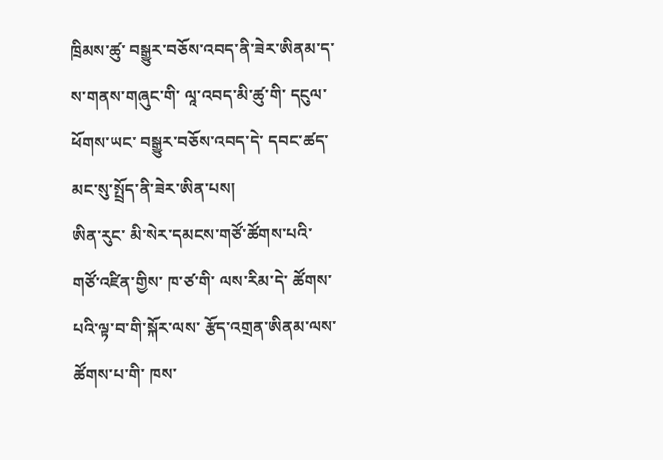ཁྲིམས་ཚུ་ བསྒྱུར་བཅོས་འབད་ནི་ཟེར་ཨིནམ་ད་ ས་གནས་གཞུང་གི་ ལཱ་འབད་མི་ཚུ་གི་ དངུལ་ཕོགས་ཡང་ བསྒྱུར་བཅོས་འབད་དེ་ དབང་ཚད་མང་སུ་སྤྲོད་ནི་ཟེར་ཨིན་པས།
ཨིན་རུང་ མི་སེར་དམངས་གཙོ་ཚོགས་པའི་ གཙོ་འཛིན་གྱིས་ ཁ་ཙ་གི་ ལས་རིམ་དེ་ ཚོགས་པའི་ལྟ་བ་གི་སྐོར་ལས་ རྩོད་འགྲན་ཨིནམ་ལས་ ཚོགས་པ་གི་ ཁས་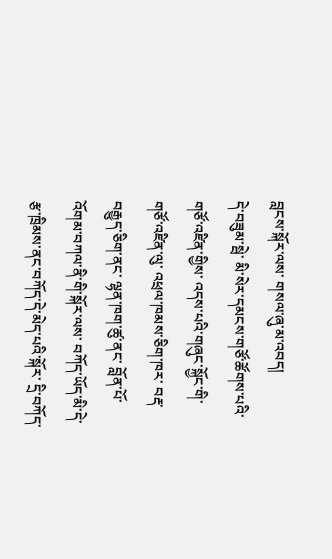བླངས་སྐོར་ལས་ གསལ་ཞུ་མ་འབད།
དེ་བཟུམ་སྦེ་ མི་སེར་དམངས་གཙོ་ཚོགས་པའི་ གཙོ་འཛིན་གྱིས་ འདས་པའི་གཞུང་སྐྱོང་གི་ གཙོ་འཛིན་ལུ་ འཕྲལ་ཁམས་ཅིག་ཁར་ བརྡ་བརྒྱུད་ཅིག་ནང་ ལྷན་ཁག་ཚུ་ནང་ བློན་པོ་འོགམ་བཀལ་ནི་གི་སྐོར་ལས་ བཀོད་ཡོད་མི་དེ་ རྩ་ཁྲིམས་ནང་བཀོད་དེ་མེད་པའི་སྐོར་ དྲི་བཀོད་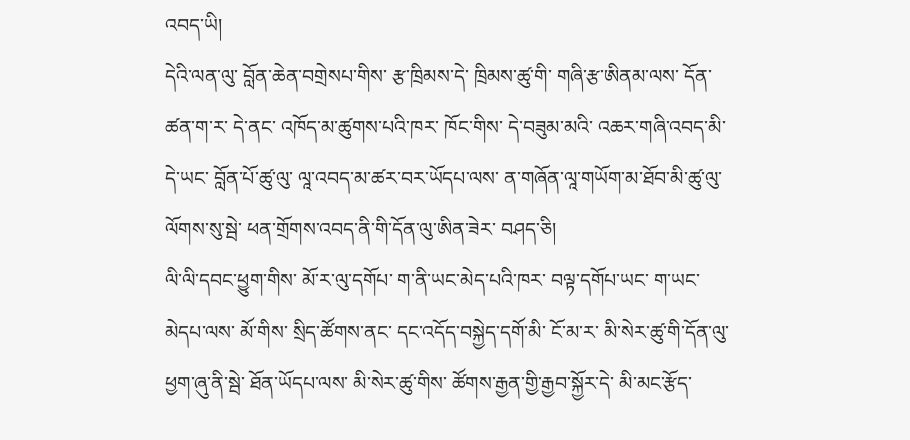འབད་ཡི།
དེའི་ལན་ལུ་ བློན་ཆེན་བགྲེསཔ་གིས་ རྩ་ཁྲིམས་དེ་ ཁྲིམས་ཚུ་གི་ གཞི་རྩ་ཨིནམ་ལས་ དོན་ཚན་ག་ར་ དེ་ནང་ འཁོད་མ་ཚུགས་པའི་ཁར་ ཁོང་གིས་ དེ་བཟུམ་མའི་ འཆར་གཞི་འབད་མི་དེ་ཡང་ བློན་པོ་ཚུ་ལུ་ ལཱ་འབད་མ་ཚར་བར་ཡོདཔ་ལས་ ན་གཞོན་ལཱ་གཡོག་མ་ཐོབ་མི་ཚུ་ལུ་ ལོགས་སུ་སྦེ་ ཕན་གྲོགས་འབད་ནི་གི་དོན་ལུ་ཨིན་ཟེར་ བཤད་ཅི།
ལི་ལི་དབང་ཕྱུག་གིས་ མོ་ར་ལུ་དགོཔ་ ག་ནི་ཡང་མེད་པའི་ཁར་ བལྟ་དགོཔ་ཡང་ ག་ཡང་མེདཔ་ལས་ མོ་གིས་ སྲིད་ཚོགས་ནང་ དང་འདོད་བསྐྱེད་དགོ་མི་ ངོ་མ་ར་ མི་སེར་ཚུ་གི་དོན་ལུ་ ཕྱག་ཞུ་ནི་སྦེ་ ཐོན་ཡོདཔ་ལས་ མི་སེར་ཚུ་གིས་ ཚོགས་རྒྱན་གྱི་རྒྱབ་སྐྱོར་དེ་ མི་མང་རྩོད་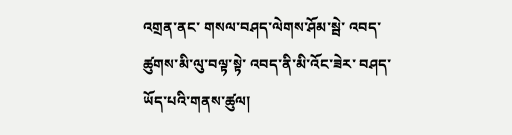འགྲན་ནང་ གསལ་བཤད་ལེགས་ཤོམ་སྦེ་ འབད་ཚུགས་མི་ལུ་བལྟ་སྟེ་ འབད་ནི་མི་འོང་ཟེར་ བཤད་ཡོད་པའི་གནས་ཚུལ།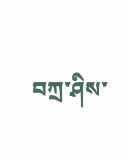བཀྲ་ཤིས་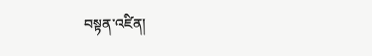བསྟན་འཛིན།